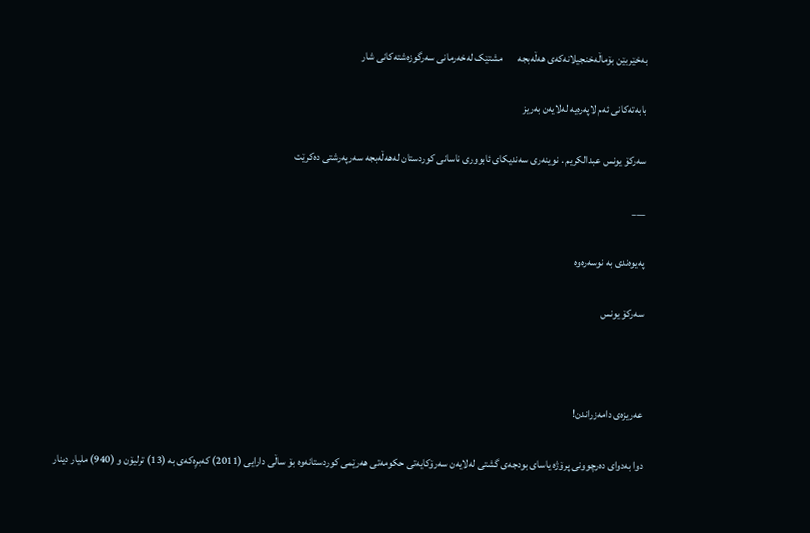به‌خێربێن بۆماڵه‌خنجیلانه‌که‌ی هه‌ڵه‌بجه‌       مشتێک له‌خه‌رمانی سه‌رگوزه‌شته‌کانی شار

بابه‌ته‌كانی ئه‌م لاپه‌ره‌یه‌ له‌لایه‌ن به‌ریز

سه‌ركۆ یونس عبدالكریم . نوینه‌ری سه‌ندیكای ئابووری ناسانی كوردستان له‌هه‌ڵه‌بجه سه‌رپه‌رشتی ده‌كرێت

___

په‌یوه‌ندی به‌ نوسه‌ره‌وه‌

سه‌ركۆ یونس



عه‌ریزه‌ى دامه‌زراندن!

دوا به‌دواى ده‌رچوونى پرۆژه‌ یاساى بودجه‌ى گشتى له‌لایه‌ن سه‌رۆكایه‌تى حكومه‌تى هه‌رێمى كوردستانه‌وه‌ بۆ ساڵى دارایى (2011) كه‌برِه‌كه‌ى به‌ (13) ترلیۆن و (940) ملیار دینار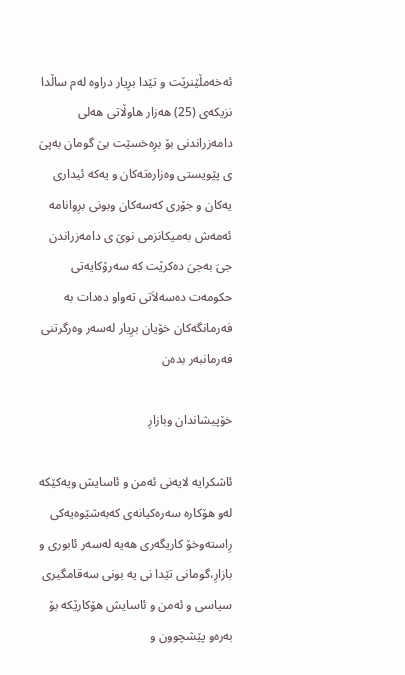ئه‌خه‌مڵێنرێت و تێدا برِیار دراوه‌ له‌م ساڵدا نزیكه‌ى (25) هه‌زار هاوڵاتى هه‌لى دامه‌زراندنى بۆ برِه‌خسێت بىَ گومان به‌پىَ ى پێویستى وه‌زاره‌ته‌كان و یه‌كه‌ ئیدارى یه‌كان و جۆرى كه‌سه‌كان وبونى برِوانامه‌ ئه‌مه‌ش به‌میكانزمى نوىَ ى دامه‌زراندن جىَ به‌جىَ ده‌كرێت كه‌ سه‌رۆكایه‌تى حكومه‌ت ده‌سه‌لاَتى ته‌واو ده‌دات به‌ فه‌رمانگه‌كان خۆیان برِیار له‌سه‌ر وه‌رگرتنى فه‌رمانبه‌ر بده‌ن

خۆپیشاندان وبازارِ

ئاشكرایه‌ لایه‌نى ئه‌من و ئاسایش ویه‌كێكه‌ له‌و هۆكاره‌ سه‌ره‌كیانه‌ى كه‌به‌شێوه‌یه‌كى رِاسته‌وخۆ كاریگه‌رى هه‌یه‌ له‌سه‌ر ئابورى و بازارِ،گومانى تێدا نى یه‌ بونى سه‌قامگیرى سیاسى و ئه‌من و ئاسایش هۆكارێكه‌ بۆ به‌ره‌و پێشچوون و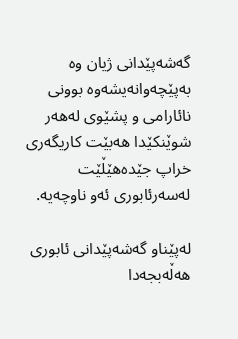گه‌شه‌پێدانى ژیان وه‌ به‌پێچه‌وانه‌یشه‌وه‌ بوونى نائارامى و پشێوى له‌هه‌ر شوێنكێدا هه‌بێت كاریگه‌رى خراپ جێده‌هێڵێت له‌سه‌رئابورى ئه‌و ناوچه‌یه‌.

له‌پێناو گه‌شه‌پێدانى ئابورى هه‌ڵه‌بجه‌دا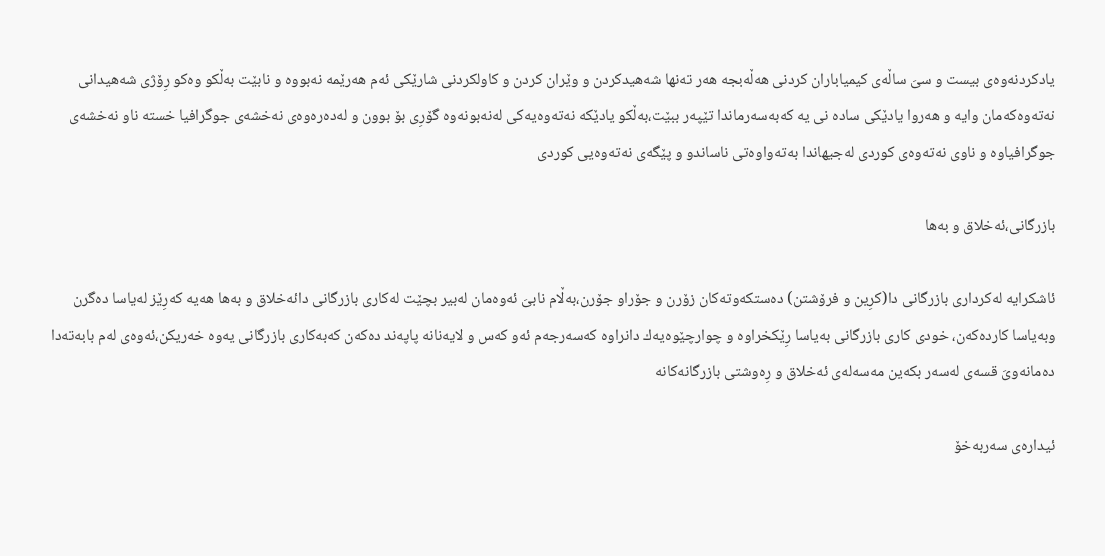یادكردنه‌وه‌ى بیست و سىَ ساڵه‌ى كیمیاباران كردنى هه‌ڵه‌بجه‌ هه‌ر ته‌نها شه‌هیدكردن و وێران كردن و كاولكردنى شارێكى ئه‌م هه‌رێمه‌ نه‌بووه‌ و نابێت به‌ڵكو وه‌كو رِۆژى شه‌هیدانى نه‌ته‌وه‌كه‌مان وایه‌ و هه‌روا یادێكى ساده‌ نى یه‌ كه‌به‌سه‌رماندا تێپه‌ر ببێت،به‌ڵكو یادێكه‌ نه‌ته‌وه‌یه‌كى له‌نه‌بونه‌وه‌ گۆرِى بۆ بوون و له‌ده‌ره‌وه‌ى نه‌خشه‌ى جوگرافیا خسته‌ ناو نه‌خشه‌ى جوگرافیاوه‌ و ناوى نه‌ته‌وه‌ى كوردى له‌جیهاندا به‌ته‌واوه‌تى ناساندو و پێگه‌ى نه‌ته‌وه‌یى كوردى

بازرگانى،ئه‌خلاق و به‌ها

ئاشكرایه‌ له‌كردارى بازرگانى دا(كرِین و فرۆشتن) ده‌ستكه‌وته‌كان زۆرن و جۆراو جۆرن،به‌ڵام نابىَ ئه‌وه‌مان له‌بیر بچێت له‌كارى بازرگانى دائه‌خلاق و به‌ها هه‌یه‌ كه‌رِێز له‌یاسا ده‌گرن وبه‌یاسا كارده‌كه‌ن، خودى كارى بازرگانى به‌یاسا رِێكخراوه‌ و چوارچێوه‌یه‌ك دانراوه‌ كه‌سه‌رجه‌م ئه‌و كه‌س و لایه‌نانه‌ پاپه‌ند ده‌كه‌ن كه‌به‌كارى بازرگانى یه‌وه‌ خه‌ریكن،ئه‌وه‌ى له‌م بابه‌ته‌دا ده‌مانه‌وىَ قسه‌ى له‌سه‌ر بكه‌ین مه‌سه‌له‌ى ئه‌خلاق و رِه‌وشتى بازرگانه‌كانه

ئیداره‌ى سه‌ربه‌خۆ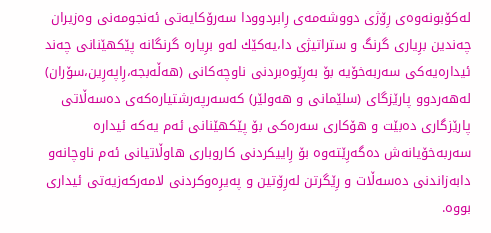له‌كۆبونه‌وه‌ى رِۆژى دووشه‌مه‌ى رِابردوودا سه‌رۆكایه‌تى ئه‌نجومه‌نى وه‌زیران چه‌ندین برِیارى گرنگ و ستراتیژى دا،یه‌كێك له‌و برِیاره‌ گرنگانه‌ پێكهێنانى چه‌ند ئیداره‌یه‌كى سه‌ربه‌خۆیه‌ بۆ به‌رِێوه‌بردنى ناوچه‌كانى (هه‌ڵه‌بجه‌،رِاپه‌رِین،سۆران) له‌هه‌ردوو پارێزگاى (سلێمانى و هه‌ولێر) كه‌سه‌رپه‌رشتیاره‌كه‌ى ده‌سه‌ڵاتى پارێزگارى ده‌بێت و هۆكارى سه‌ره‌كى بۆ پێكهێنانى ئه‌م یه‌كه‌ ئیداره‌ سه‌ربه‌خۆیانه‌ش ده‌گه‌رِێته‌وه‌ بۆ رِاییكردنى كاروبارى هاوڵاتیانى ئه‌م ناوچانه‌و دابه‌زاندنى ده‌سه‌ڵات و رِێگرتن له‌رِۆتین و په‌یرِه‌وكردنى لامه‌ركه‌زیه‌تى ئیدارى بووه‌.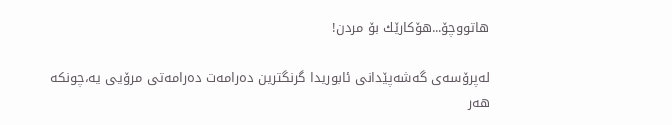هاتووچۆ...هۆكارێك بۆ مردن!

له‌پرۆسه‌ى گه‌شه‌پێدانى ئابوریدا گرنگترین ده‌رامه‌ت ده‌رامه‌تى مرۆیى یه‌،چونكه‌ هه‌ر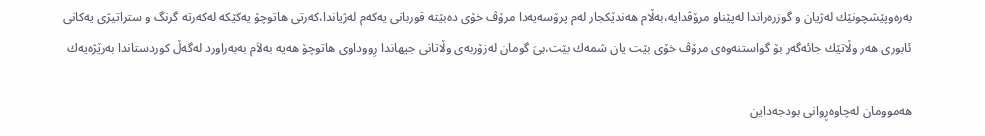به‌ره‌وپێشچونێك له‌ژیان و گوزره‌راندا له‌پێناو مرۆڤدایه‌،به‌ڵام هه‌ندێكجار له‌م پرۆسه‌یه‌دا مرۆڤ خۆى ده‌بێته‌ قوربانى یه‌كه‌م له‌ژیاندا،كه‌رتى هاتوچۆ یه‌كێكه‌ له‌كه‌رته‌ گرنگ و ستراتیژى یه‌كانى ئابورى هه‌ر وڵاتێك جائه‌گه‌ر بۆ گواستنه‌وه‌ى مرۆڤ خۆى بێت یان شمه‌ك بێت،بىَ گومان له‌زۆربه‌ى وڵاتانى جیهاندا رِووداوى هاتوچۆ هه‌یه‌ به‌لاَم به‌به‌راورد له‌گه‌ڵ كوردستاندا به‌رێژه‌یه‌ك

هەموومان لەچاوەڕوانی بودجەداین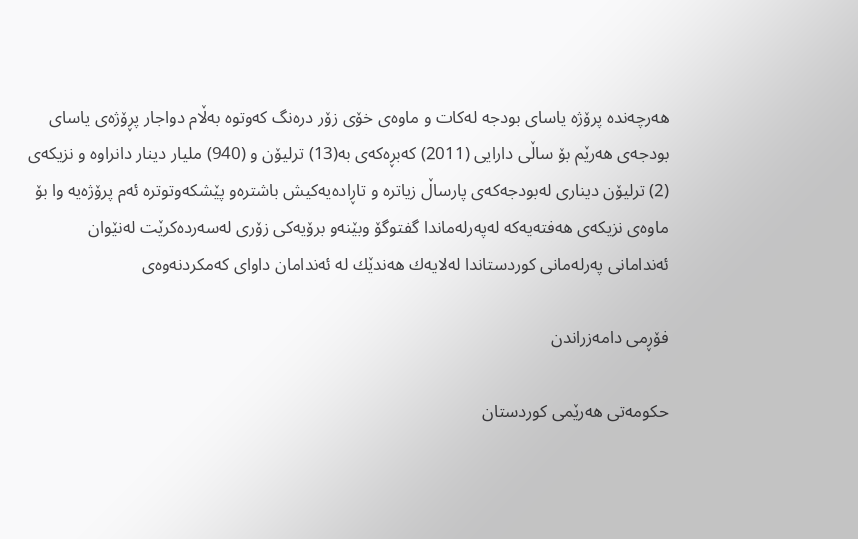هەرچەندە پرۆژە یاسای بودجە لەكات و ماوەی خۆی زۆر درەنگ كەوتوە بەڵام دواجار پڕۆژەی یاسای بودجەی هەرێم بۆ ساڵی دارایی (2011) كەبڕەكەی بە(13) ترلیۆن و (940) ملیار دینار دانراوە و نزیكەی (2) ترلیۆن دیناری لەبودجەكەی پارساڵ زیاترە و تاڕادەیەكیش باشترەو پێشكەوتوترە ئەم پرۆژەیە وا بۆ ماوەی نزیكەی هەفتەیەكە لەپەرلەماندا گفتوگۆ وبێنەو برۆیەكی زۆری لەسەردەكرێت لەنێوان ئەندامانی پەرلەمانی كوردستاندا لەلایەك هەندێك لە ئەندامان داوای كەمكردنەوەی

فۆڕمی دامەزراندن

حكومەتی هەرێمی كوردستان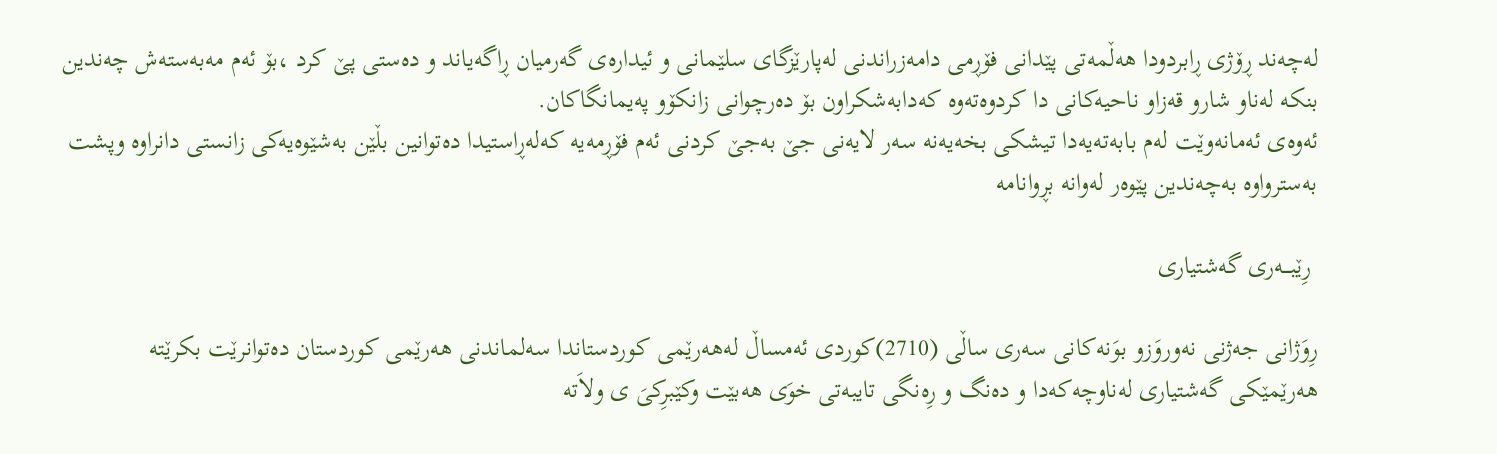لەچەند ڕۆژی ڕابردودا هەڵمەتی پێدانی فۆڕمی دامەزراندنی لەپارێزگای سلێمانی و ئیدارەی گەرمیان ڕاگەیاند و دەستی پێ‌ كرد ،بۆ ئەم مەبەستەش چەندین بنكە لەناو شارو قەزاو ناحیەكانی دا كردوەتەوە كەدابەشكراون بۆ دەرچوانی زانكۆو پەیمانگاكان.
ئەوەی ئەمانەوێت لەم بابەتەیەدا تیشكی بخەیەنە سەر لایەنی جێ‌ بەجێ‌ كردنی ئەم فۆڕمەیە كەلەڕاستیدا دەتوانین بڵێن بەشێوەیەكی زانستی دانراوە وپشت بەسترواوە بەچەندین پێوەر لەوانە بڕوانامە

 رِێبـــه‌رى گه‌شتیارى

رِوَژانى جه‌ژنى نه‌وروَزو بوَنه‌كانى سه‌رى ساڵى (2710)كوردى ئه‌مساڵ له‌هه‌رێمى كوردستاندا سه‌لماندنى هه‌رێمى كوردستان ده‌توانرێت بكرێته‌ هه‌رێمێكى گه‌شتیارى له‌ناوچه‌كه‌دا و ده‌نگ و رِه‌نگى تایبه‌تى خوَى هه‌بێت وكێبرِكىَ ى ولاَته‌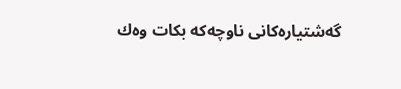گه‌شتیاره‌كانى ناوچه‌كه‌ بكات وه‌ك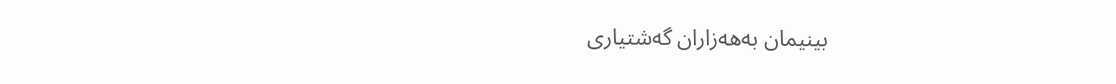بینیمان به‌هه‌زاران گه‌شتیارى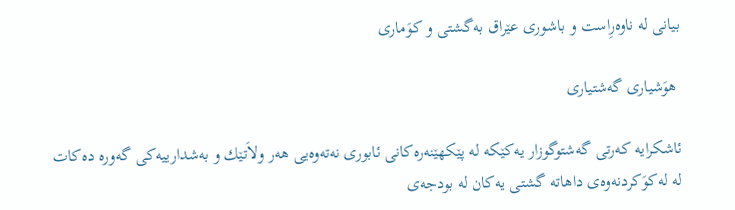بیانى له‌ ناوه‌رِاست و باشورى عێراق به‌گشتى و كوَمارى

 هوَشیارى گه‌شتیارى

ئاشكرایه‌ كه‌رتى گه‌شتوگوزار یه‌كێكه‌ له‌ پێكهێنه‌ره‌كانى ئابورى نه‌ته‌وه‌یى هه‌ر ولاَتێك و به‌شدارییه‌كى گه‌وره‌ ده‌كات له‌ له‌كوَكردنه‌وه‌ى داهاته‌ گشتى یه‌كان له‌ بودجه‌ى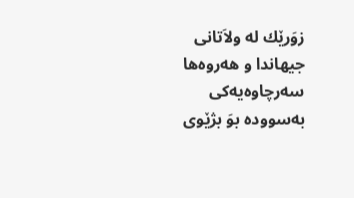زوَرێك له‌ ولاَتانى جیهاندا و هه‌روه‌ها سه‌رچاوه‌یه‌كى به‌سووده‌ بوَ بژێوى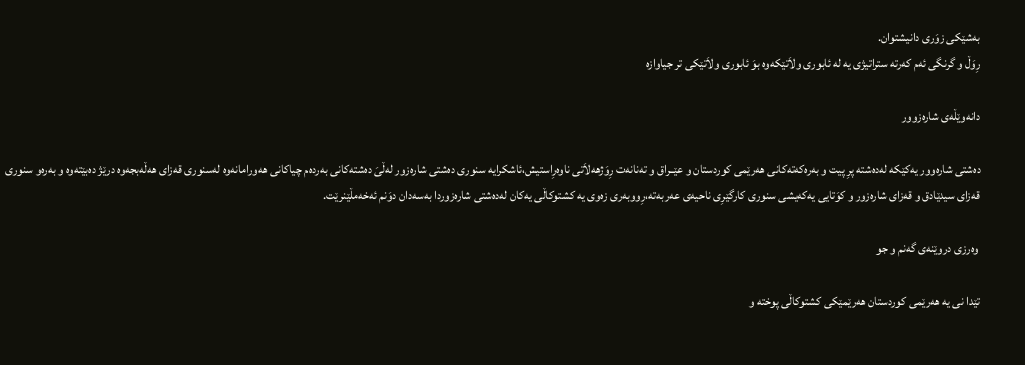به‌شێكى زوَرى دانیشتوان.
رِوَڵ و گرنگى ئه‌م كه‌رته‌ ستراتیژى یه‌ له‌ ئابورى ولاَتێكه‌وه‌ بوَ ئابورى ولاَتێكى تر جیاوازه‌

دانه‌وێڵه‌ى شاره‌زوور

ده‌شتى شاره‌وور یه‌كێكه‌ له‌ده‌شته‌ پرِ پیت و به‌ره‌كه‌ته‌كانى هه‌رێمى كوردستان و عێــراق و ته‌نانه‌ت رِوَژهه‌لاَتى ناوه‌رِاستیش،ئاشكرایه‌ سنورى ده‌شتى شاره‌زور له‌ڵىَ ده‌شته‌كانى به‌رده‌م چیاكانى هه‌ورامانه‌وه‌ له‌سنورى قه‌زاى هه‌ڵه‌بجه‌وه‌ درێژ ده‌بێته‌وه‌ و به‌ره‌و سنورى قه‌زاى سیدێادق و قه‌زاى شاره‌زور و كوَتایى یه‌كه‌یشى سنورى كارگێرِى ناحیه‌ى عه‌ربه‌ته‌،رِووبه‌رى زه‌وى یه‌ كشتوكاڵى یه‌كان له‌ده‌شتى شاره‌زوردا به‌سه‌دان دوَنم ئه‌خه‌مڵێنرێت.

 وه‌رزى دروێنه‌ى گه‌نم و جو

تێدا نى یه‌ هه‌رێمى كوردستان هه‌رێمێكى كشتوكاڵى پوخته‌ و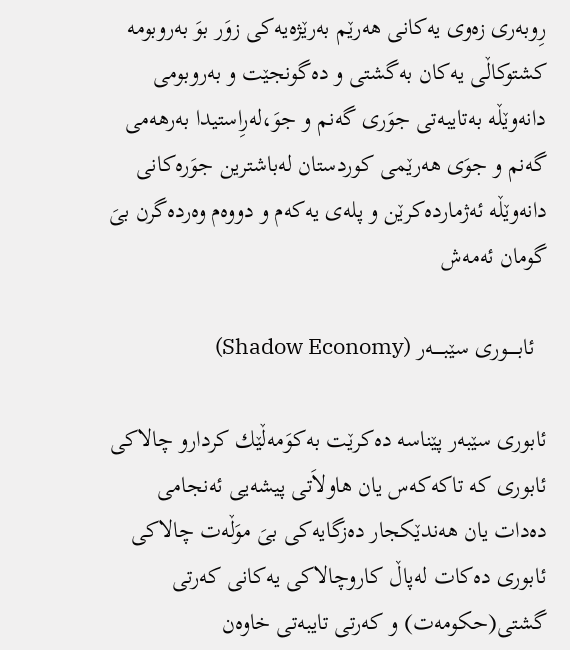رِوبه‌رى زه‌وى یه‌كانى هه‌رێم به‌رێژه‌یه‌كى زوَر بوَ به‌روبومه‌ كشتوكاڵى یه‌كان به‌گشتى و ده‌گونجێت و به‌روبومى دانه‌وێڵه‌ به‌تایبه‌تى جوَرى گه‌نم و جوَ،له‌رِاستیدا به‌رهه‌مى گه‌نم و جوَى هه‌رێمى كوردستان له‌باشترین جوَره‌كانى دانه‌وێڵه‌ ئه‌ژمارده‌كرێن و پله‌ى یه‌كه‌م و دووه‌م وه‌رده‌گرن بىَ گومان ئه‌مه‌ش

  ئابـــــورى سێبـــــه‌ر (Shadow Economy)

ئابورى سێبه‌ر پێناسه‌ ده‌كرێت به‌كوَمه‌ڵێك كردارو چالاكى ئابورى كه‌ تاكه‌كه‌س یان هاولاَتى پیشه‌یى ئه‌نجامى ده‌دات یان هه‌ندێكجار ده‌زگایه‌كى بىَ موَڵه‌ت چالاكى ئابورى ده‌كات له‌پاڵ كاروچالاكى یه‌كانى كه‌رتى گشتى(حكومه‌ت) و كه‌رتى تایبه‌تى خاوه‌ن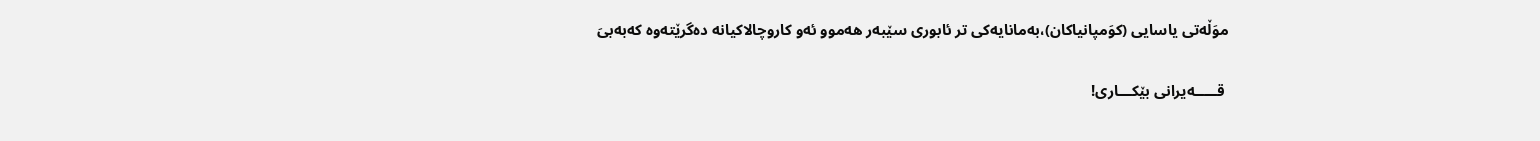موَڵه‌تى یاسایى (كوَمپانیاكان)،به‌مانایه‌كى تر ئابورى سێبه‌ر هه‌موو ئه‌و كاروچالاكیانه‌ ده‌گرێته‌وه‌ كه‌به‌بىَ

 قـــــه‌یرانى بێكـــارى!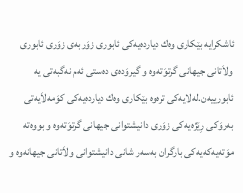ئاشكرایه‌ بێكارى وه‌ك دیارده‌یه‌كى ئابورى زوَربه‌ى زوَرى ئابورى ولاَتانى جیهانى گرتوَته‌وه‌ و گیروَده‌ى ده‌ستى ئه‌م نه‌گبه‌تى یه‌ ئابورییه‌ن.له‌لایه‌كى تره‌وه‌ بێكارى وه‌ك دیارده‌یه‌كى كوَمه‌لاَیه‌تى به‌روَكى رِێژه‌یه‌كى زوَرى دانیشتوانى جیهانى گرتوَته‌وه‌ و بووه‌ته‌ موَته‌یه‌كه‌یه‌كى بارگران به‌سه‌ر شانى دانیشتوانى ولاَتانى جیهانه‌وه‌ و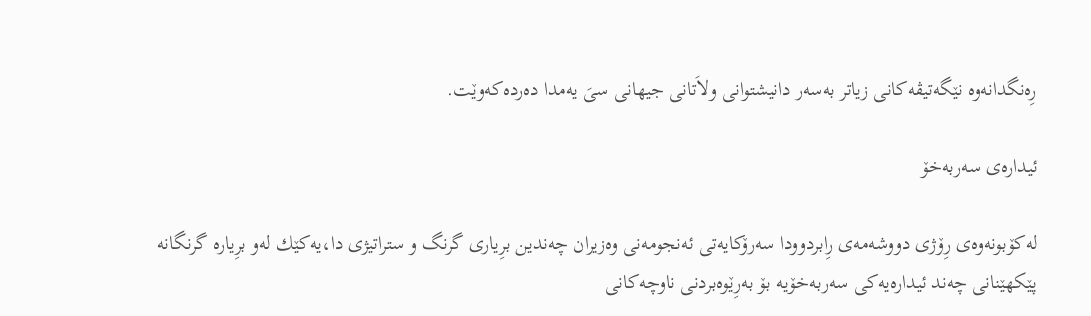رِه‌نگدانه‌وه‌ نێگه‌تیڤه‌كانى زیاتر به‌سه‌ر دانیشتوانى ولاَتانى جیهانى سىَ یه‌مدا ده‌رده‌كه‌وێت.

ئیداره‌ى سه‌ربه‌خۆ

له‌كۆبونه‌وه‌ى رِۆژى دووشه‌مه‌ى رِابردوودا سه‌رۆكایه‌تى ئه‌نجومه‌نى وه‌زیران چه‌ندین برِیارى گرنگ و ستراتیژى دا،یه‌كێك له‌و برِیاره‌ گرنگانه‌ پێكهێنانى چه‌ند ئیداره‌یه‌كى سه‌ربه‌خۆیه‌ بۆ به‌رِێوه‌بردنى ناوچه‌كانى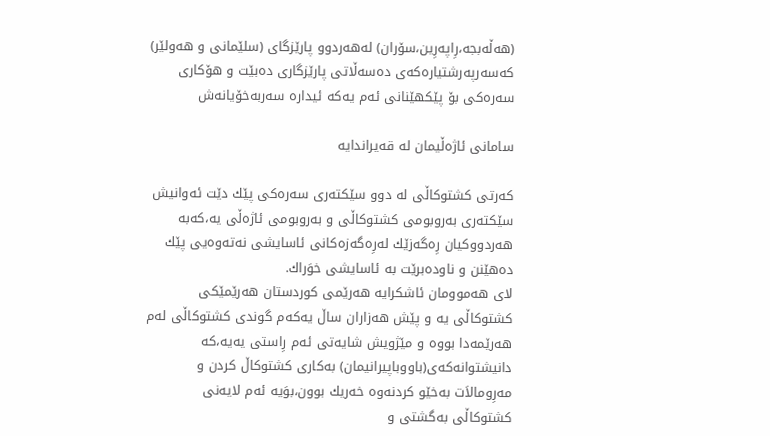(هه‌ڵه‌بجه‌،رِاپه‌رِین،سۆران) له‌هه‌ردوو پارێزگاى (سلێمانى و هه‌ولێر) كه‌سه‌رپه‌رشتیاره‌كه‌ى ده‌سه‌ڵاتى پارێزگارى ده‌بێت و هۆكارى سه‌ره‌كى بۆ پێكهێنانى ئه‌م یه‌كه‌ ئیداره‌ سه‌ربه‌خۆیانه‌ش

سامانى ئاژه‌ڵیمان له‌ قه‌یراندایه

كه‌رتى كشتوكاڵى له‌ دوو سێكته‌رى سه‌ره‌كى پێك دێت ئه‌وانیش سێكته‌رى به‌روبومى كشتوكاڵى و به‌روبومى ئاژه‌ڵى یه‌،كه‌به‌ هه‌ردووكیان رِه‌گه‌زێك له‌رِه‌گه‌زه‌كانى ئاسایشى نه‌ته‌وه‌یى پێك ده‌هێنن و ناوده‌برێت به‌ ئاسایشى خوَراك.
لاى هه‌موومان ئاشكرایه‌ هه‌رێمى كوردستان هه‌رێمێكى كشتوكاڵى یه‌ و پێش هه‌زاران ساڵ یه‌كه‌م گوندى كشتوكاڵى له‌م هه‌رێمه‌دا بووه‌ و مێژویش شایه‌تى ئه‌م رِاستى یه‌یه‌،كه‌ دانیشتوانه‌كه‌ى(باووباپیرانیمان) به‌كارى كشتوكاڵ كردن و مه‌رِومالاَت به‌خێو كردنه‌وه‌ خه‌ریك بوون،بوَیه‌ ئه‌م لایه‌نى كشتوكاڵى به‌گشتى و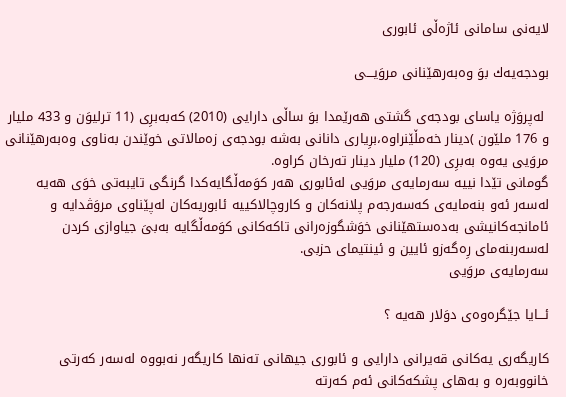لایه‌نى سامانى ئاژه‌ڵى ئابورى

بودجه‌یه‌ك بوَ وه‌به‌رهێنانى مروَیـــى

 له‌پروَژه‌ یاساى بودجه‌ى گشتى هه‌رێمدا بوَ ساڵى دارایى (2010) كه‌به‌برِى (11 ترلیوَن و 433 ملیار و 176 ملێون )دینار خه‌مڵێنراوه‌،برِیارى دانانى به‌شه‌ بودجه‌ى زه‌مالاتى خوێندن به‌ناوى وه‌به‌رهێنانى مروَیى یه‌وه‌ به‌برِى (120) ملیار دینار ته‌رخان كراوه‌.
گومانى تێدا نییه‌ سه‌رمایه‌ى مروَیى له‌ئابورى هه‌ر كوَمه‌ڵگایه‌كدا گرنگى تایبه‌تى خوَى هه‌یه‌ له‌سه‌ر ئه‌و بنه‌مایه‌ى كه‌سه‌رجه‌م پلانه‌كان و كاروچالاكییه‌ ئابوریه‌كان له‌پێناوى مروَڤدایه‌ و ئامانجه‌كانیشى به‌ده‌ستهێنانى خوَشگوزه‌رانى تاكه‌كانى كوَمه‌ڵگایه‌ به‌بىَ جیاوازى كردن له‌سه‌ربنه‌ماى رِه‌گه‌زو ئایین و ئینتیماى حزبى.
سه‌رمایه‌ى مروَیى

ئـــایا جێگره‌وه‌ى دوَلار هه‌یه‌ ؟

كاریگه‌رى یه‌كانى قه‌یرانى دارایى و ئابورى جیهانى ته‌نها كاریگه‌ر نه‌بووه‌ له‌سه‌ر كه‌رتى خانووبه‌ره‌ و به‌هاى پشكه‌كانى ئه‌م كه‌رته‌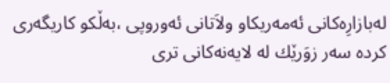له‌بازارِه‌كانى ئه‌مه‌ریكاو ولاَتانى ئه‌وروپى ،به‌ڵكو كاریگه‌رى كرده‌ سه‌ر زوَرێك له‌ لایه‌نه‌كانى ترى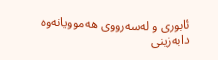ئابورى و له‌سه‌رووى هه‌موویانه‌وه‌ دابه‌زینى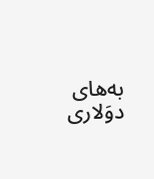به‌هاى دوَلارى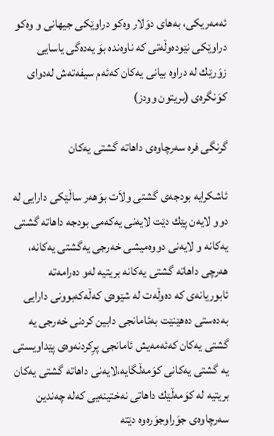ئه‌مه‌ریكى، به‌هاى دوَلار وه‌كو دراوێكى جیهانى و وه‌كو دراوێكى نێوده‌وڵه‌تى كه‌ ناوه‌نده‌ بوَ یه‌ده‌گى یاسایى زوَرێك له‌ دراوه‌ بیانى یه‌كان كه‌ئه‌م سیفه‌ته‌ش له‌دواى كوَنگره‌ى (بریتون وودز)

گرنگى فره‌ سه‌رچاوه‌ى داهاته‌ گشتى یه‌كان

ئاشكرایه‌ بودجه‌ى گشتى ولاَت بوَهه‌ر ساڵێكى دارایى له‌ دوو لایه‌ن پێك دێت لایه‌نى یه‌كه‌مى بودجه‌ داهاته‌ گشتى یه‌كانه‌ و لایه‌نى دووه‌میشى خه‌رجى یه‌گشتى یه‌كانه‌، هه‌رچى داهاته‌ گشتى یه‌كانه‌ بریتیه‌ له‌و ده‌رامه‌ته‌ ئابوریانه‌ى كه‌ ده‌وڵه‌ت له‌ شێوه‌ى كه‌ڵه‌كه‌بوونى دارایى به‌ده‌ستى ده‌هێنێت به‌ئامانجى دابین كردنى خه‌رجى یه‌ گشتى یه‌كان كه‌ئه‌مه‌یش ئامانجى پرِكردنه‌وه‌ى پێداویستى یه‌ گشتى یه‌كانى كوَمه‌ڵگایه‌،لایه‌نى داهاته‌ گشتى یه‌كان بریتیه‌ له‌ كوَمه‌ڵێك داهاتى نه‌ختینه‌یى كه‌له‌ چه‌ندین سه‌رچاوه‌ى جوَراوجوَره‌وه‌ دێته‌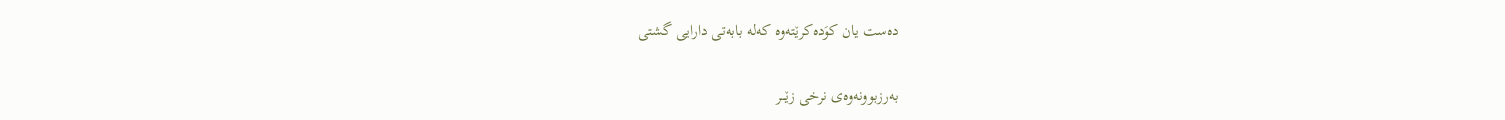ده‌ست یان كوَده‌كرێته‌وه‌ كه‌له‌ بابه‌تى دارایى گشتى

به‌رزبوونه‌وه‌ى نرخى زێـــر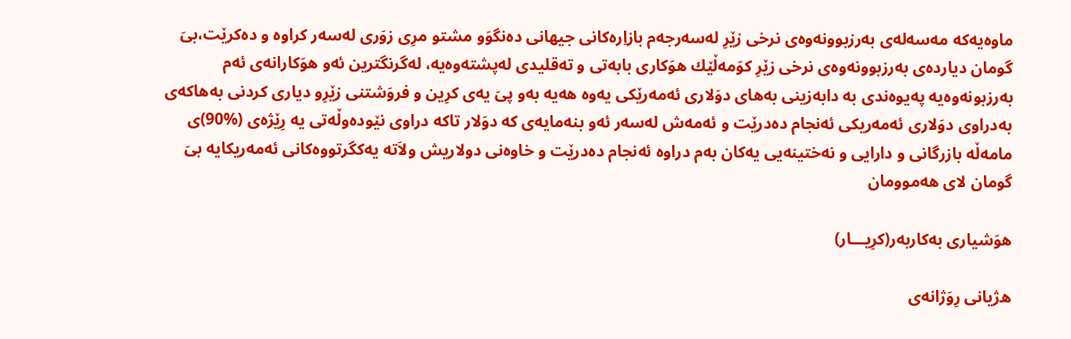ماوه‌یه‌كه‌ مه‌سه‌له‌ى به‌رزبوونه‌وه‌ى نرخى زێرِ له‌سه‌رجه‌م بازاِره‌كانى جیهانى ده‌نگوَو مشتو مرِى زوَرى له‌سه‌ر كراوه‌ و ده‌كرێت،بىَ گومان دیارده‌ى به‌رزبوونه‌وه‌ى نرخى زێرِ كوَمه‌ڵێك هوَكارى بابه‌تى و ته‌قلیدى له‌پشته‌وه‌یه‌، له‌گرنگترین ئه‌و هوَكارانه‌ى ئه‌م به‌رزبونه‌وه‌یه‌ په‌یوه‌ندى به‌ دابه‌زینى به‌هاى دوَلارى ئه‌مه‌رێكى یه‌وه‌ هه‌یه‌ به‌و پىَ یه‌ى كرِین و فروَشتنى زێرِو دیارى كردنى به‌هاكه‌ى به‌دراوى دوَلارى ئه‌مه‌ریكى ئه‌نجام ده‌درێت و ئه‌مه‌ش له‌سه‌ر ئه‌و بنه‌مایه‌ى كه‌ دوَلار تاكه‌ دراوى نێوده‌وڵه‌تى یه‌ رِێژه‌ى (%90)ى مامه‌ڵه‌ بازرگانى و دارایى و نه‌ختینه‌یى یه‌كان به‌م دراوه‌ ئه‌نجام ده‌درێت و خاوه‌نى دولاریش ولاَته‌ یه‌كگرتووه‌كانى ئه‌مه‌ریكایه‌ بىَ گومان لاى هه‌موومان

هوَشیارى به‌كاربه‌ر(كرِیـــار)

ه‌ژیانى رِوَژانه‌ى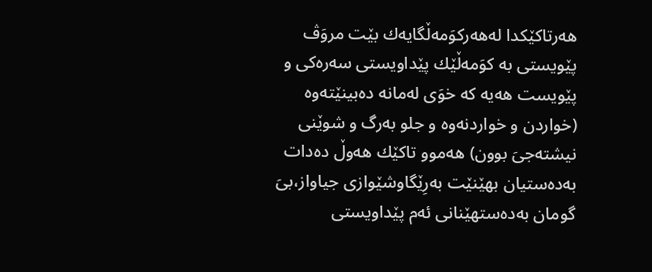هه‌رتاكێكدا له‌هه‌ركوَمه‌ڵگایه‌ك بێت مروَڤ پێویستى به‌ كوَمه‌ڵێك پێداویستى سه‌ره‌كى و پێویست هه‌یه‌ كه‌ خوَى له‌مانه‌ ده‌بینێته‌وه‌ (خواردن و خواردنه‌وه‌ و جلو به‌رگ و شوێنى نیشته‌جىَ بوون) هه‌موو تاكێك هه‌وڵ ده‌دات به‌ده‌ستیان بهێنێت به‌رِێگاوشێوازى جیاواز،بىَ گومان به‌ده‌ستهێنانى ئه‌م پێداویستى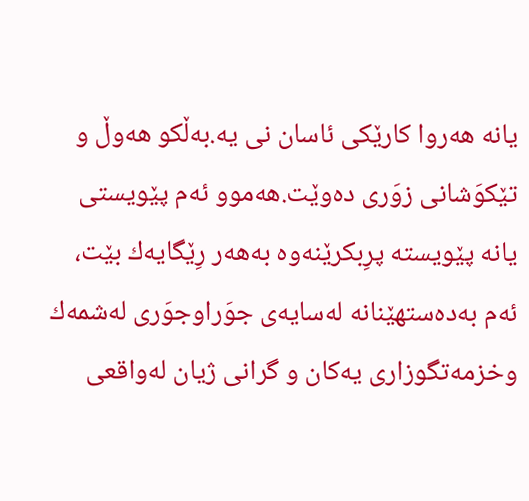یانه‌ هه‌روا كارێكى ئاسان نى یه‌.به‌ڵكو هه‌وڵ و تێكوَشانى زوَرى ده‌وێت.هه‌موو ئه‌م پێویستى یانه‌ پێویسته‌ پرِبكرێنه‌وه‌ به‌هه‌ر رِێگایه‌ك بێت، ئه‌م به‌ده‌ستهێنانه‌ له‌سایه‌ى جوَراوجوَرى له‌شمه‌ك وخزمه‌تگوزارى یه‌كان و گرانى ژیان له‌واقعى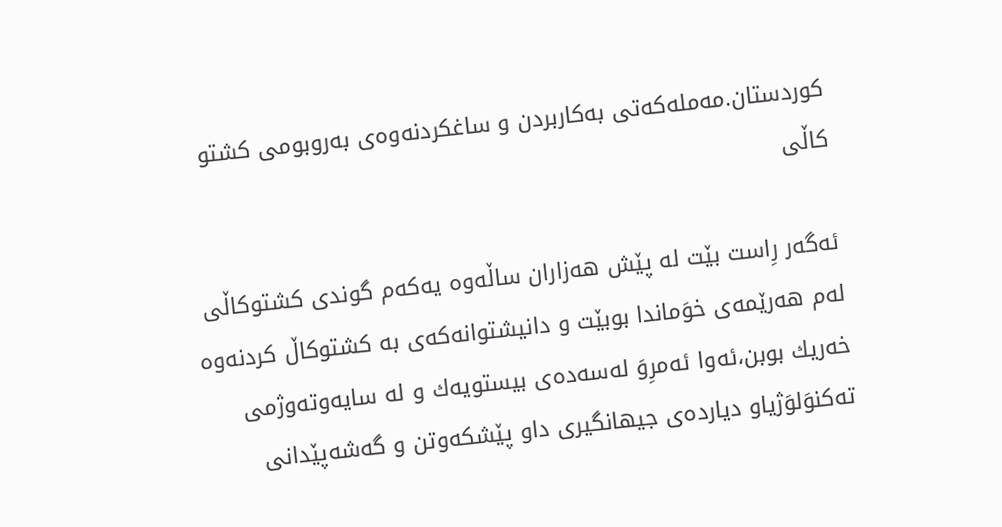كوردستان.مه‌مله‌كه‌تى به‌كاربردن و ساغكردنه‌وه‌ى به‌روبومى كشتو كاڵى

ئه‌گه‌ر رِاست بێت له‌ پێش هه‌زاران ساڵه‌وه‌ یه‌كه‌م گوندى كشتوكاڵى له‌م هه‌رێمه‌ى خوَماندا بوبێت و دانیشتوانه‌كه‌ى به‌ كشتوكاڵ كردنه‌وه‌ خه‌ریك بوبن،ئه‌وا ئه‌مرِوَ له‌سه‌ده‌ى بیستویه‌ك و له‌ سایه‌وته‌وژمى ته‌كنوَلوَژیاو دیارده‌ى جیهانگیرى داو پێشكه‌وتن و گه‌شه‌پێدانى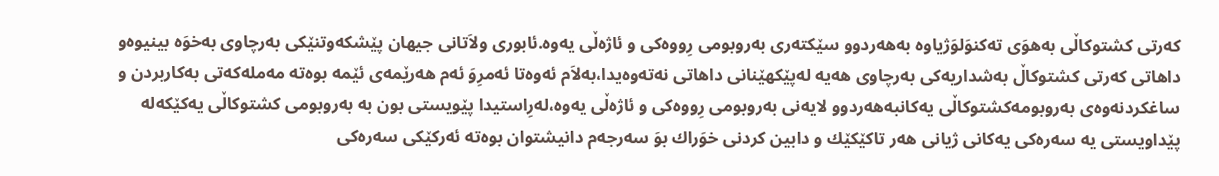كه‌رتى كشتوكاڵى به‌هوَى ته‌كنوَلوَژیاوه‌ به‌هه‌ردوو سێكته‌رى به‌روبومى رِووه‌كى و ئاژه‌ڵى یه‌وه‌.ئابورى ولاَتانى جیهان پێشكه‌وتنێكى به‌رچاوى به‌خوَه‌ بینیوه‌و داهاتى كه‌رتى كشتوكاڵ به‌شداریه‌كى به‌رچاوى هه‌یه‌ له‌پێكهێنانى داهاتى نه‌ته‌وه‌یدا،به‌لاَم ئه‌وه‌تا ئه‌مرِوَ ئه‌م هه‌رێمه‌ى ئێمه‌ بوه‌ته‌ مه‌مله‌كه‌تى به‌كاربردن و ساغكردنه‌وه‌ى به‌روبومه‌كشتوكاڵى یه‌كانبه‌هه‌ردوو لایه‌نى به‌روبومى رِووه‌كى و ئاژه‌ڵى یه‌وه‌،له‌رِاستیدا پێویستى بون به‌ به‌روبومى كشتوكاڵى یه‌كێكه‌له‌ پێداویستى یه‌ سه‌ره‌كى یه‌كانى ژیانى هه‌ر تاكێكێك و دابین كردنى خوَراك بوَ سه‌رجه‌م دانیشتوان بوه‌ته‌ ئه‌ركێكى سه‌ره‌كى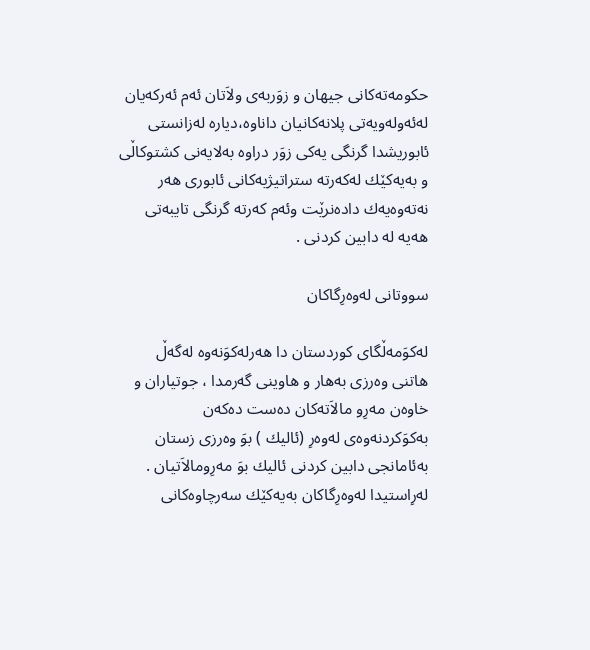حكومه‌ته‌كانى جیهان و زوَربه‌ى ولاَتان ئه‌م ئه‌ركه‌یان له‌ئه‌وله‌ویه‌تى پلانه‌كانیان داناوه‌،دیاره‌ له‌زانستى ئابوریشدا گرنگى یه‌كى زوَر دراوه‌ به‌لایه‌نى كشتوكاڵى و به‌یه‌كێك له‌كه‌رته‌ ستراتیژیه‌كانى ئابورى هه‌ر نه‌ته‌وه‌یه‌ك داده‌نرێت وئه‌م كه‌رته‌ گرنگى تایبه‌تى هه‌یه‌ له‌ دابین كردنى .

سووتانى له‌وه‌رِگاكان

له‌كوَمه‌ڵگاى كوردستان دا هه‌رله‌كوَنه‌وه‌ له‌گه‌ڵ هاتنى وه‌رزى به‌هار و هاوینى گه‌رمدا ، جوتیاران و خاوه‌ن مه‌رِو مالاَته‌كان ده‌ست ده‌كه‌ن به‌كوَكردنه‌وه‌ى له‌وه‌رِ (ئالیك ) بوَ وه‌رزى زستان به‌ئامانجى دابین كردنى ئالیك بوَ مه‌رِومالاَتیان .
له‌رِاستیدا له‌وه‌رِگاكان به‌یه‌كێك سه‌رچاوه‌كانى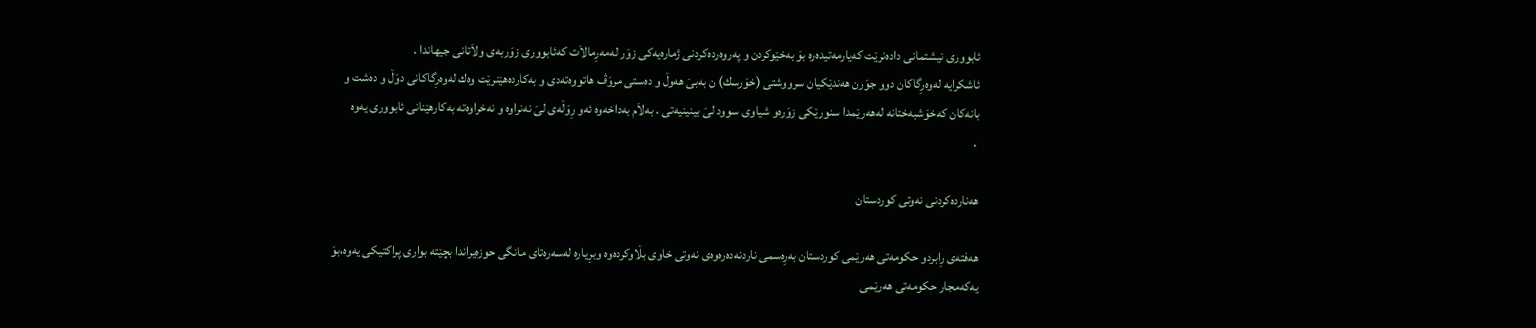ئابوورى نیشتمانى داده‌نرێت كه‌یارمه‌تیده‌ره‌ بوَ به‌خێوكردن و په‌روه‌رده‌كردنى ژماره‌یه‌كى زوَر له‌مه‌رِمالاَت كه‌ئابوورى زوَربه‌ى ولاَتانى جیهاندا .
ئاشكرایه‌ له‌وه‌رِگاكان دوو جوَرن هه‌ندێكیان سرووشتى (خوَرسك) ن به‌بىَ هه‌وڵ و ده‌ستى مروَڤ هاتووه‌ته‌دى و به‌كارده‌هێنرێت وه‌ك له‌وه‌رِگاكانى دوَڵ و ده‌شت و بانه‌كان كه‌خوَشبه‌ختانه‌ له‌هه‌رێمدا سنورێكى زوَره‌و شیاوى سوود لىَ بینینیه‌تى . به‌لاَم به‌داخه‌وه‌ ئه‌و رِوَڵه‌ى لىَ نه‌نراوه‌ و نه‌خراوه‌ته‌ به‌كارهێنانى ئابوورى یه‌وه
 .

هه‌نارده‌كردنى نه‌وتى كوردستان

هه‌فته‌ى رِابردو حكومه‌تى هه‌رێمى كوردستان به‌رِه‌سمى ناردنه‌ده‌ره‌وه‌ى نه‌وتى خاوى بڵاوكرده‌وه‌ وبرِیاره‌ له‌سه‌ره‌تاى مانگى حوزه‌یراندا بچێته‌ بوارى پراكتیكى یه‌وه‌،بوَ یه‌كه‌مجار حكومه‌تى هه‌رێمى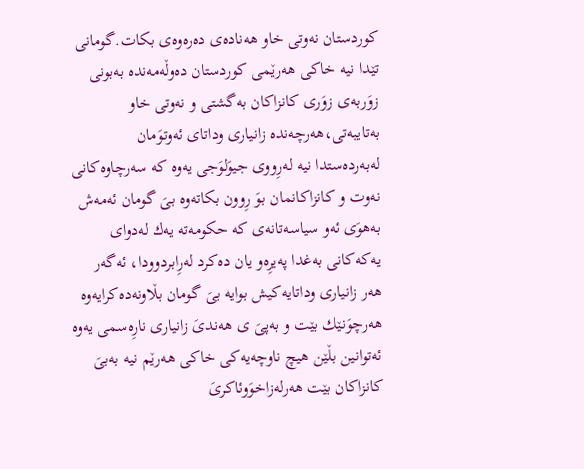كوردستان نه‌وتى خاو هه‌ناده‌ى ده‌ره‌وه‌ى بكات.گومانى تێدا نیه‌ خاكى هه‌رێمى كوردستان ده‌وڵه‌مه‌نده‌ به‌بونى زوَربه‌ى زوَرى كانزاكان به‌گشتى و نه‌وتى خاو به‌تایبه‌تى،هه‌رچه‌نده‌ زانیاری وداتاى ئه‌وتوَمان له‌به‌رده‌ستدا نیه‌ له‌رِووى جیوَلوَجى یه‌وه‌ كه‌ سه‌رچاوه‌كانى نه‌وت و كانزاكانمان بوَ رِوون بكاته‌وه‌ بىَ گومان ئه‌مه‌ش به‌هوَى ئه‌و سیاسه‌تانه‌ى كه‌ حكومه‌ته‌ یه‌ك له‌دواى یه‌كه‌كانى به‌غدا په‌یرِه‌و یان ده‌كرد له‌رِابردوودا، ئه‌گه‌ر هه‌ر زانیارى وداتایه‌كیش بوایه‌ بىَ گومان بڵاونه‌ده‌كرایه‌وه‌ هه‌رچوَنێك بێت و به‌پىَ ى هه‌ندىَ زانیارى نارِه‌سمى یه‌وه‌ ئه‌توانین بڵێن هیچ ناوچه‌یه‌كى خاكى هه‌رێم نیه‌ به‌بىَ كانزاكان بێت هه‌رله‌زاخوَوئاكرىَ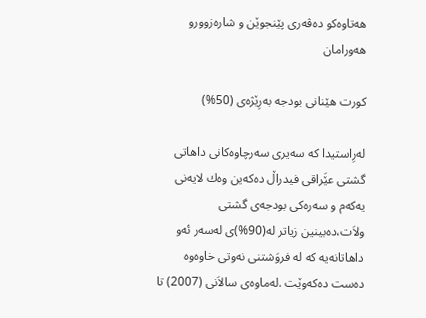هه‌تاوه‌كو ده‌ڤه‌رى پێنجوێن و شاره‌زوورو هه‌ورامان

كورت هێنانى بودجه‌ به‌رِێژه‌ى (50%)

له‌رِاستیدا كه‌ سه‌یری سه‌رچاوه‌كانى داهاتى گشتى عێَراقى فیدراڵ ده‌كه‌ین وه‌ك لایه‌نى یه‌كه‌م و سه‌ره‌كى بودجه‌ى گشتى ولاَت،ده‌بینین زیاتر له‌(90%)ى له‌سه‌ر ئه‌و داهاتانه‌یه‌ كه‌ له‌ فروَشتنى نه‌وتى خاوه‌وه‌ ده‌ست ده‌كه‌وێت .له‌ماوه‌ى سالاَنى (2007) تا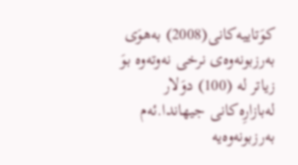كوَتاییه‌كانى(2008) به‌هوَى به‌رزبونه‌وه‌ى نرخى نه‌وته‌وه‌ بوَ زیاتر له‌ (100) دوَلار له‌بازارِه‌كانى جیهاندا.ئه‌م به‌رزبونه‌وه‌یه‌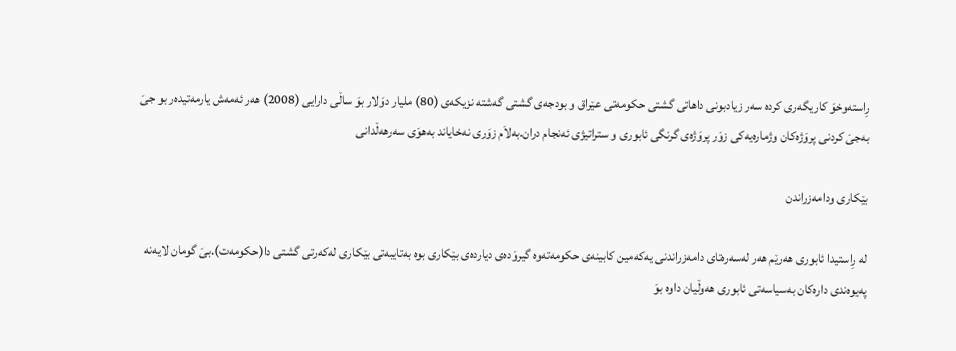رِاسته‌وخوَ كاریگه‌رى كرده‌ سه‌ر زیادبونى داهاتى گشتى حكومه‌تى عێراق و بودجه‌ى گشتى گه‌شته‌ نزیكه‌ى (80) ملیار دوَلار بوَ ساڵى دارایى (2008) هه‌ر ئه‌مه‌ش یارمه‌تیده‌ر بو جىَ به‌جىَ كردنى پروَژه‌كان وژماره‌یه‌كى زوَر پروَژه‌ى گرنگى ئابورى و ستراتیژى ئه‌نجام دران.به‌لاَم زوَرى نه‌خایاند به‌هوَى سه‌رهه‌ڵدانى

بێكارى ودامه‌زراندن

له‌ رِاستیدا ئابورى هه‌رێم هه‌ر له‌سه‌ره‌تاى دامه‌زراندنى یه‌كه‌مین كابینه‌ى حكومه‌ته‌وه‌ گیروَده‌ى دیارده‌ى بێكارى بوه‌ به‌تایبه‌تى بێكارى له‌كه‌رتى گشتى دا(حكومه‌ت).بىَ گومان لایه‌نه‌ په‌یوه‌ندى داره‌كان به‌سیاسه‌تى ئابورى هه‌وڵیان داوه‌ بوَ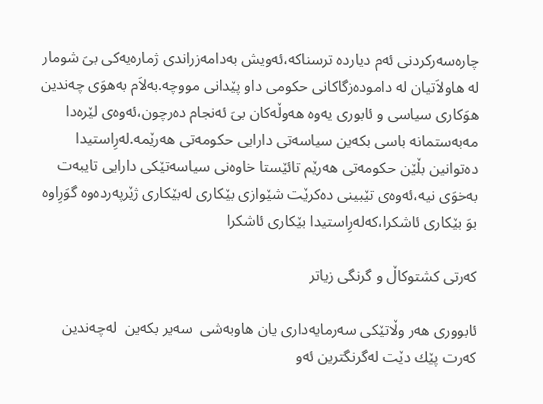چاره‌سه‌ركردنى ئه‌م دیارده‌ ترسناكه‌،ئه‌ویش به‌دامه‌زراندى ژماره‌یه‌كى بىَ شومار له‌ هاولاَتیان له‌ داموده‌زگاكانى حكومى داو پێدانى مووچه‌.به‌لاَم به‌هوَى چه‌ندین هوَكارى سیاسى و ئابورى یه‌وه‌ هه‌وڵه‌كان بىَ ئه‌نجام ده‌رچون،ئه‌وه‌ى لێره‌دا مه‌به‌ستمانه‌ باسى بكه‌ین سیاسه‌تى دارایى حكومه‌تى هه‌رێمه‌.له‌رِاستیدا ده‌توانین بڵێن حكومه‌تى هه‌رێم تائێستا خاوه‌نى سیاسه‌تێكى دارایى تایبه‌ت به‌خوَى نیه‌،ئه‌وه‌ى تێبینى ده‌كرێت شێوازى بێكارى له‌بێكارى ژێرپه‌رده‌وه‌ گوَرِاوه‌ بوَ بێكارى ئاشكرا،كه‌له‌رِاستیدا بێكارى ئاشكرا

كه‌رتى كشتوكاڵ و گرنگى زیاتر

ئابوورى هه‌ر وڵاتێكى سه‌رمایه‌دارى یان هاوبه‌شی  سه‌یر بكه‌ین  له‌چه‌ندین كه‌رت پێك دێت له‌گرنگترین ئه‌و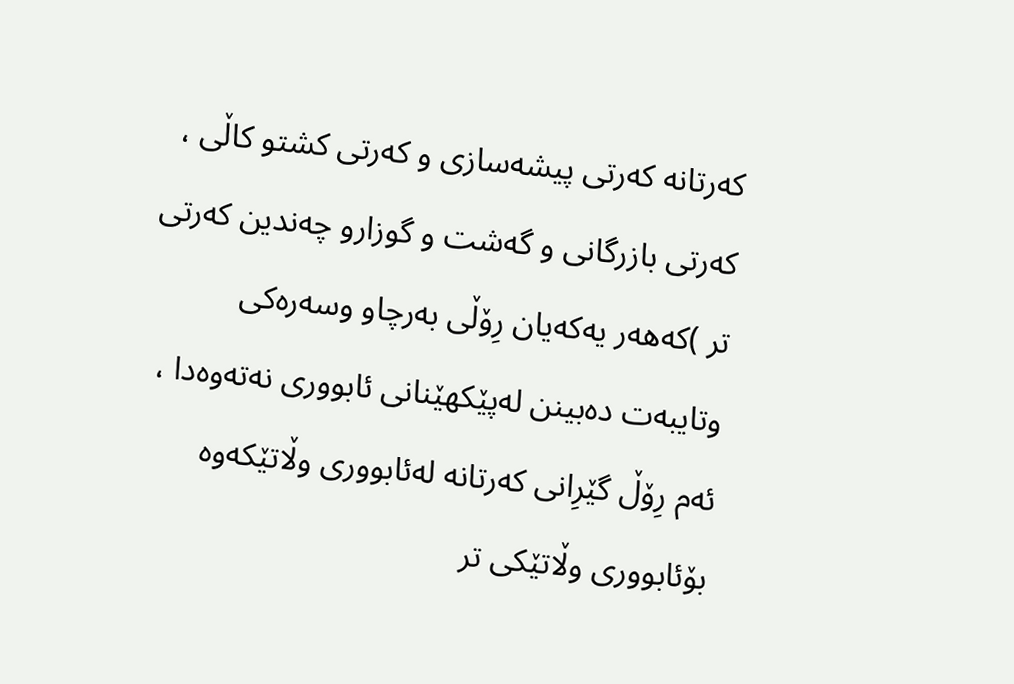كه‌رتانه‌ كه‌رتى پیشه‌سازى و كه‌رتى كشتو كاڵى ، كه‌رتى بازرگانى و گه‌شت و گوزارو چه‌ندین كه‌رتى تر )كه‌هه‌ر یه‌كه‌یان رِۆڵى به‌رچاو وسه‌ره‌كى وتایبه‌ت ده‌بینن له‌پێكهێنانى ئابوورى نه‌ته‌وه‌دا ، ئه‌م رِۆڵ گێرِانی كه‌رتانه‌ له‌ئابوورى وڵاتێكه‌وه‌ بۆئابوورى وڵاتێكى تر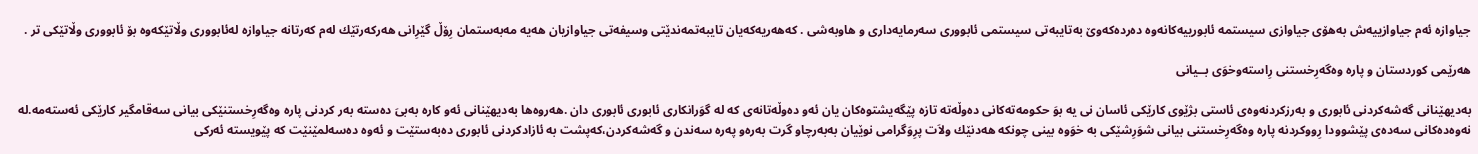جیاوازه‌ ئه‌م جیاوازییه‌ش به‌هۆى جیاوازى سیستمه‌ ئابورییه‌كانه‌وه‌ ده‌رده‌كه‌وێ به‌تایبه‌تى سیستمى ئابوورى سه‌رمایه‌دارى و هاوبه‌شی . كه‌هه‌ریه‌كه‌یان تایبه‌تمه‌ندێتى وسیفه‌تی جیاوازیان هه‌یه‌ مه‌به‌ستمان رِۆڵ گێرِانى هه‌ركه‌رتێك له‌م كه‌رتانه‌ جیاوازه‌ له‌ئابوورى وڵاتێكه‌وه‌ بۆ ئابوورى وڵاتێكى تر .

هه‌رێمى كوردستان و پاره‌ وه‌گه‌رِخستنى رِاسته‌وخوَى بــیانى

به‌دیهێنانى گه‌شه‌كردنى ئابورى و به‌رزكردنه‌وه‌ى ئاستى بژێوى كارێكى ئاسان نى یه‌ بوَ حكومه‌ته‌كانى ده‌وڵه‌ته‌ تازه‌ پێگه‌یشتوه‌كان یان ئه‌و ده‌وڵه‌تانه‌ى كه‌ له‌ گوَرانكارى ئابورى ئابورى دان .هه‌روه‌ها به‌دیهێنانى ئه‌و كاره‌ به‌بىَ ده‌سته‌ به‌ر كردنى پاره‌ وه‌گه‌رِخستنێكى بیانى سه‌قامگیر كارێكى ئه‌سته‌مه‌.له‌ نه‌وه‌ده‌كانى سه‌ده‌ى پێشوودا رِووكردنه‌ پاره‌ وه‌گه‌رِخستنى بیانى شوَرِشێكى به‌ خوَوه‌ بینى چونكه‌ هه‌دنێك ولاَت پرِوَگرامى نوێیان به‌به‌رچاو گرت به‌ره‌و په‌ره‌ سه‌ندن و گه‌شه‌كردن،كه‌پشت به‌ ئازادكردنى ئابورى ده‌به‌ستێت و ئه‌وه‌ ده‌سه‌لمێنێت كه‌ پێویسته‌ ئه‌ركى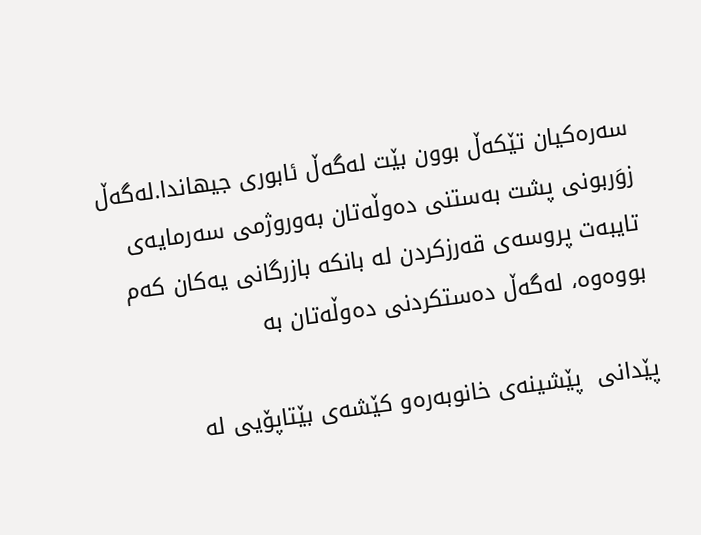سه‌ره‌كیان تێكه‌ڵ بوون بێت له‌گه‌ڵ ئابورى جیهاندا.له‌گه‌ڵ زوَربونى پشت به‌ستنى ده‌وڵه‌تان به‌وروژمى سه‌رمایه‌ى تایبه‌ت پروسه‌ى قه‌رزكردن له‌ بانكه‌ بازرگانى یه‌كان كه‌م بووه‌وه‌، له‌گه‌ڵ ده‌ستكردنى ده‌وڵه‌تان به‌

پێدانی  پێشینه‌ی خانوبه‌ره‌و كێشه‌ی بێتاپۆیی له‌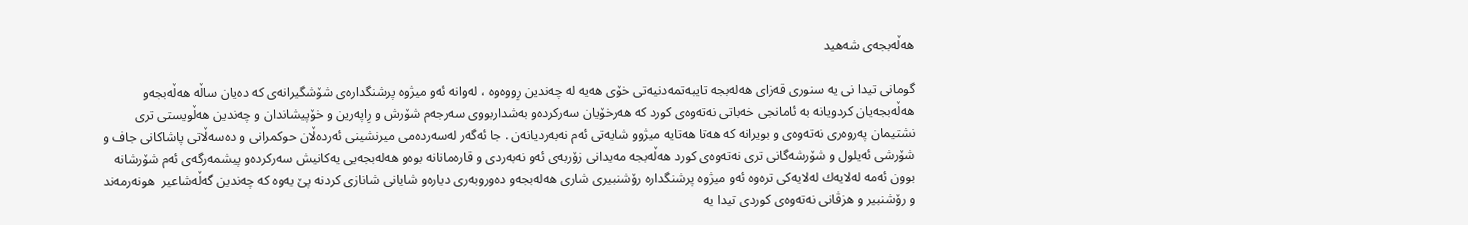هه‌ڵه‌بجه‌ی شه‌هید

گومانی تیدا نی یه‌ سنوری قه‌زای هه‌له‌بجه‌ تایبه‌تمه‌دنیه‌تی خۆی هه‌یه‌ له‌ چه‌ندین رِووه‌وه‌ ، له‌وانه‌ ئه‌و میژوه‌ پرشنگداره‌ی شۆشگیرانه‌ی كه‌ ده‌یان ساڵه‌ هه‌ڵه‌بجه‌و هه‌ڵه‌بجه‌یان كردویانه‌ به‌ ئامانجی خه‌باتی نه‌ته‌وه‌ی كورد كه‌ هه‌رخۆیان سه‌ركرده‌و به‌شداربووی سه‌رجه‌م شۆرش و رِاپه‌رین و خۆپیشاندان و چه‌ندین هه‌ڵویستی تری نشتیمان په‌روه‌ری نه‌ته‌وه‌ی و بویرانه‌ كه‌ هه‌تا هه‌تایه‌ میژوو شایه‌تی ئه‌م نه‌به‌ردیانه‌ن . جا ئه‌گه‌ر له‌سه‌رده‌می میرنشینی ئه‌رده‌ڵان حوكمرانی و ده‌سه‌ڵاتی پاشاكانی جاف و  شۆرشی ئه‌یلول و شۆرشه‌گانی تری نه‌ته‌وه‌ی كورد هه‌ڵه‌بجه‌ مه‌یدانی زۆربه‌ی ئه‌و نه‌به‌ردی و قاره‌مانانه‌ بوه‌و هه‌له‌بجه‌یی یه‌كانیش سه‌ركرده‌و پیشمه‌رگه‌ی ئه‌م شۆرشانه‌ بوون ئه‌مه‌ له‌لایه‌ك له‌لایه‌كی تره‌وه‌ ئه‌و میژوه‌ پرشنگداره‌ رۆشنبیری شاری هه‌له‌بجه‌و ده‌وروبه‌ری دیاره‌و شایانی شانازی كردنه‌ پێ یه‌وه‌ كه‌ چه‌ندین گه‌ڵه‌شاعیر  هونه‌رمه‌ند و رۆشنبیر و هزڤانی نه‌ته‌وه‌ی كوردی تیدا یه‌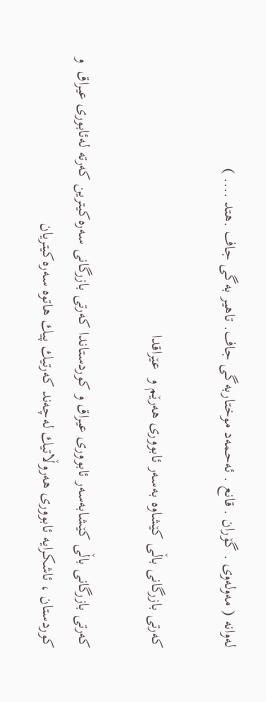له‌وانه‌ ( مه‌وله‌وی . گۆران . قانع . ئه‌حمه‌د موختاربه‌گی جاف. تاهیر به‌گی جاف .هتد .... )

كه‌رتی بازرگانی باڵی كێشاوه‌ به‌سه‌ر ئابووری هه‌رێم و  عێراقدا

كه‌رتی بازرگانی باڵی كێشابه‌سه‌ر ئابووری عیراق و كوردستاندا كه‌رتی بازرگانی سه‌ره‌كیترین كه‌رته‌ له‌ئابوری عیراق  و كوردستان ، ئاشكرایه‌ ئابووری هه‌روڵاتیك له‌چه‌ند كه‌رتیك پیك هاتوه‌ سه‌ره‌كیتریان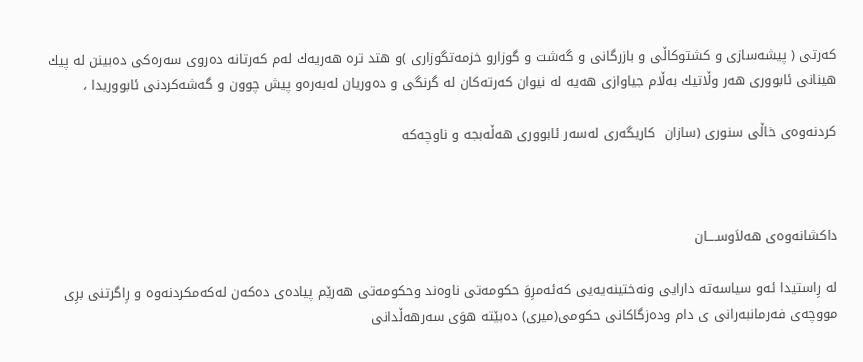كه‌رتی ( پیشه‌سازی و كشتوكاڵی و بازرگانی و گه‌شت و گوزارو خزمه‌تگوزاری )و هتد تره‌ هه‌ریه‌ك له‌م كه‌رتانه‌ ده‌روی سه‌ره‌كی ده‌بینن له‌ پیك هینانی ئابووری هه‌ر وڵاتیك به‌ڵام جیاوازی هه‌یه‌ له‌ نیوان كه‌رته‌كان له‌ گرنگی و ده‌وریان له‌به‌ره‌و پیش چوون و گه‌شه‌كردنی ئابووریدا ،

كردنه‌وه‌ی خاڵی سنوری (سازان  كاریگه‌ری له‌سه‌ر ئابووری هه‌ڵه‌بجه‌ و ناوچه‌كه‌



داكشانه‌وه‌ى هه‌لاَوســــان

له‌ رِاستیدا ئه‌و سیاسه‌ته‌ دارایى ونه‌ختینه‌یه‌یى كه‌ئه‌مرِوَ حكومه‌تى ناوه‌ند وحكومه‌تى هه‌رێم پیاده‌ى ده‌كه‌ن له‌كه‌مكردنه‌وه‌ و رِاگرتنى برِى مووچه‌ى فه‌رمانبه‌رانى ى دام وده‌زگاكانى حكومى(میرى) ده‌بێته‌ هوَى سه‌رهه‌ڵدانى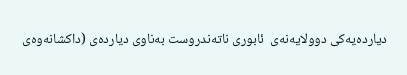دیارده‌یه‌كى دوولایه‌نه‌ى  ئابورى ناته‌ندروست به‌ناوى دیارده‌ى (داكشانه‌وه‌ى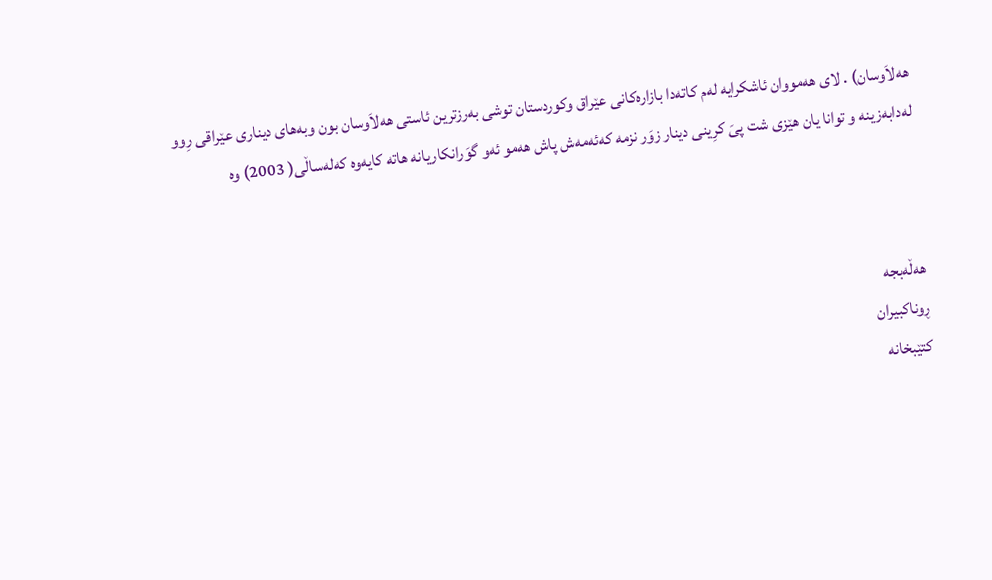هه‌لاَوسان) . لاى هه‌مووان ئاشكرایه‌ له‌م كاته‌دا بازاره‌كانى عێراق وكوردستان توشى به‌رزترین ئاستى هه‌لاَوسان بون وبه‌هاى دینارى عێراقى رِوو له‌دابه‌زینه‌ و توانا یان هێزى شت پىَ كرِینى دینار زوَر نزمه‌ كه‌ئه‌مه‌ش پاش هه‌مو ئه‌و گوَرانكاریانه‌ هاته‌ كایه‌وه‌ كه‌له‌ساڵى( 2003) وه‌



هه‌ڵه‌بجه‌
ڕوناکبیران
كتێبخانه‌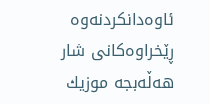ئاوه‌دانکردنه‌وه‌
ڕێخراوه‌کانی شار
هه‌ڵه‌بجه‌ موزیك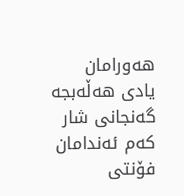هه‌ورامان
یادی هه‌ڵه‌بجه‌
گه‌نجانی شار
که‌م ئه‌ندامان
فۆنتی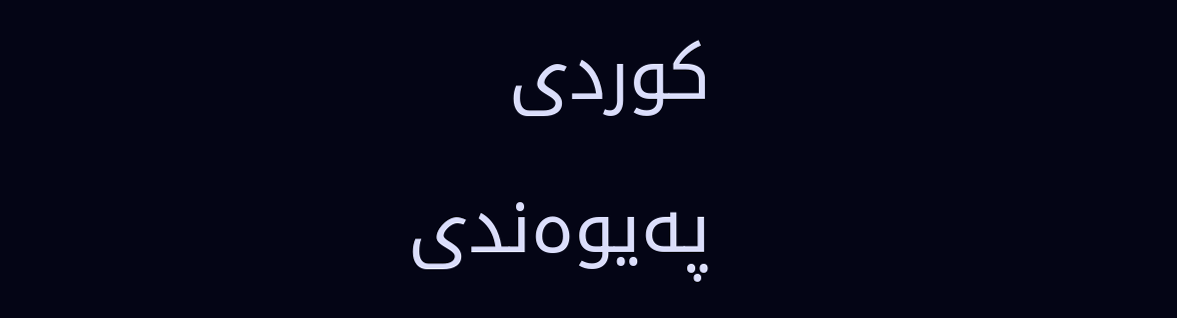کوردی
په‌یوه‌ندی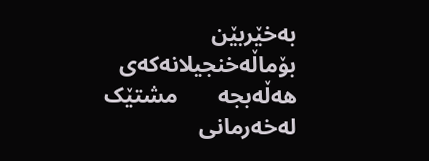به‌خێربێن بۆماڵه‌خنجیلانه‌که‌ی هه‌ڵه‌بجه‌       مشتێک له‌خه‌رمانی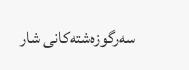سه‌رگوزه‌شته‌کانی شار